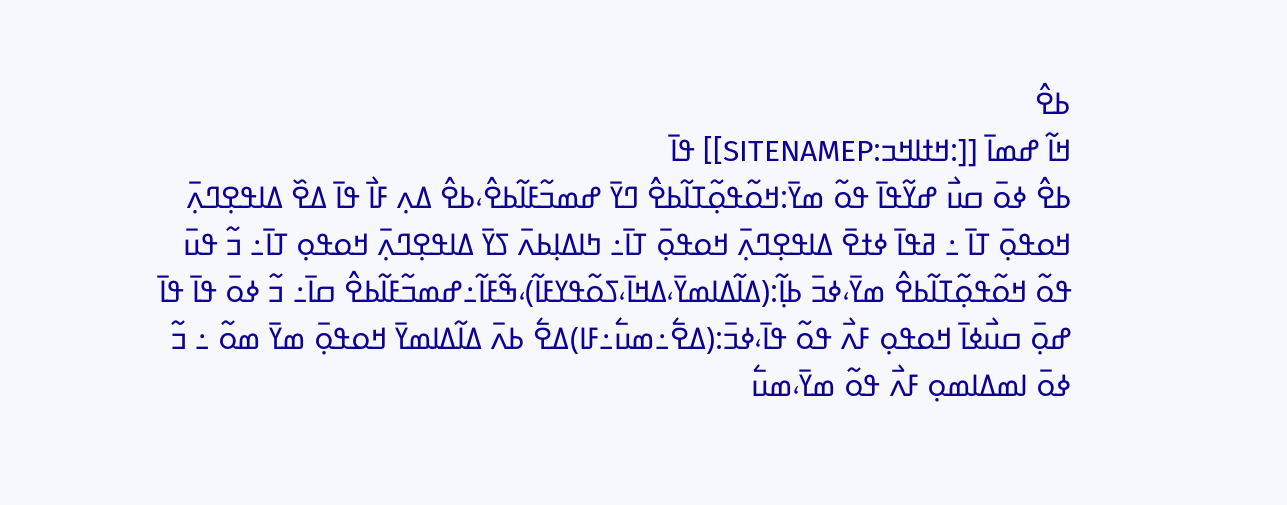ߕߐ߮
ߞߊ߬ ߝߘߊ߫ [[:ߞߙߊߞߏ:SITENAMEP]] ߟߊ߫
ߕߐ߮ ߦߋ߫ ߛߎ߯ ߝߌ߬ߟߊ߫ ߟߋ߬ ߘߌ߫:ߞߋ߬ߟߋ߲߬ߠߊ߬ߕߐ߮ ߣߌ߫ ߝߘߏ߬ߓߊ߬ߕߐ߮،ߕߐ߮ ߡߍ߲ ߓߊ߯ ߟߊ߫ ߡߐ߰ ߡߊߟߐ߲ߣߍ߲߫ ߞߋߟߋ߲߫ ߠߊ߫ ߸ ߥߟߊ߫ ߦߙߐ߫ ߡߊߟߐ߲ߣߍ߲߫ ߞߋߟߋ߲߫ ߠߊ߫߸ ߤߊߡߊ߲ߕߍ߫ ߖߌ߫ ߡߊߟߐ߲ߣߍ߲߫ ߞߋߟߋ߲ ߠߊ߫߸ ߏ߬ ߟߎ߫ ߟߋ߬ ߞߋ߬ߟߋ߲߬ߠߊ߬ߕߐ߮ ߘߌ߫،ߦߏ߫ ߕߊ߲߬:(ߡߊ߬ߡߊߘߌ߫،ߡߞߊ߫،ߖߋ߬ߟߌߓߊ߬)،ߒ߬ߓߊ߬߸ߝߘߏ߬ߓߊ߬ߕߐ߮ ߛߊ߫߸ ߏ߬ ߦߋ߫ ߟߊ߫ ߟߊ߫ ߝߋ߲߫ ߛߎ߯ߦߊ߫ ߞߋߟߋ߲ ߓߍ߯ ߟߋ߬ ߟߊ߫،ߦߏ߫:(ߡߐ߱߸ߘߎ߱߸ߓߊ)ߡߐ߱ ߕߍ߫ ߡߊ߬ߡߊߘߌ߫ ߞߋߟߋ߲߫ ߘߌ߫ ߘߋ߬ ߸ ߏ߬ ߦߋ߫ ߊߘߡߊߘߋ߲ ߓߍ߯ ߟߋ߬ ߘߌ߫،ߘߎ߱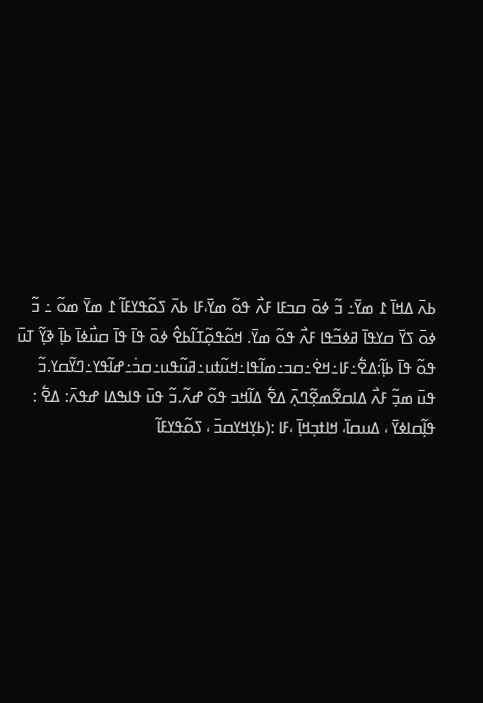ߕߍ߫ ߡߞߊ߫ ߁ ߘߌ߫߸ ߏ߬ ߦߋ߫ ߛߏߓߊ ߓߍ߯ ߟߋ߬ ߘߌ߫،ߓߊ ߕߍ߫ ߖߋ߬ߟߌߓߊ߬ ߁ ߘߌ߫ ߘߋ߬ ߸ ߏ߬ ߦߋ߫ ߖߌ߫ ߛߌߟߊ߫ ߥߦߏ߬ߟߊ ߓߍ߯ ߟߋ߬ ߘߌ߫. ߞߋ߬ߟߋ߲߬ߠߊ߬ߕߐ߮ ߦߋ߫ ߟߊ߫ ߟߊ߫ ߛߎ߯ߦߊ߫ ߕߊ߲߫ ߢߌ߲߬ ߠߎ߫ ߟߋ߬ ߟߊ߫ ߕߊ߲߬:ߡߐ߱߸ߓߊ߸ߞߐ߭߸ߛߏ߸ߘߊ߬ߟߊ߸ߞߎ߬ߙߎ߸ߥߎ߬ߟߎ߸ߛߏ߭߸ߝߊ߬ߟߌ߸ߣߌ߬ߛߌ.ߏ߬ ߟߎ߫ ߘߏ߲߬ ߓߍ߯ ߡߊߛߐ߬ߘߐ߲߬ߣߍ߲߫ ߡߐ߱ ߡߊ߬ߞߏ ߟߋ߬ ߝߍ߬.ߏ߬ ߟߎ߫ ߟߊߒߡߊ ߝߟߍ߫: ߡߐ߱ : ߟߊ߲߬ߛߊߦߌ߫ ، ߡߎߛߊ߫، ߞߊߙߏ߲ߞߊ߲߫ ،ߓߊ :(ߕߌ߲ߞߌߛߏ߫ ، ߖߋ߬ߟߌߓߊ߬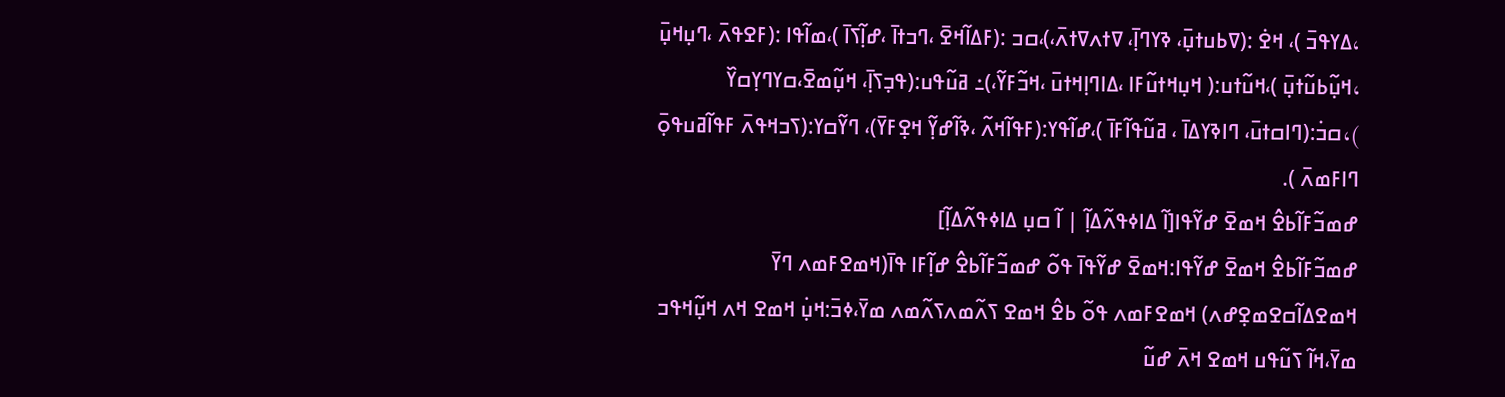،ߡߌߟߏ߫ )، ߞߐ߭ :(ߜߕߎߙߎ߲߫، ߢߌߣߊ߲߫، ߜߙߍߜߙߍ߫،)،ߛߏ :(ߓߡߊ߬ߞߐ߫ ،ߣߏߙߊ߫ ،ߝߊ߲߬ߖߊ߫ )،ߘߊ߬ߟߊ :(ߓߐߟߍ߫ ،ߣߎ߲ߞߎ߲߫ ،ߞߎ߲߬ߕߎ߬ߙߎ߲߫ )،ߞߎ߬ߙߎ:( ߞߎ߲ߞߙߎ߬ߓߊ ،ߡߊߣߊ߲ߞߙߎ߫ ،ߞߏ߬ߓߌ߬،)߸ ߥߎ߬ߟߎ:(ߟߏ߲ߖߊ߲߫، ߞߎ߲߬ߘߐ߫،ߛߌߣߌ߲ߛߌ߰ )،ߛߏ߭:(ߣߊߛߙߎ߫، ߣߊߢߌߡߊ߫ ، ߥߎ߬ߟߊ߬ߓߊ߫ )،ߝߊ߬ߟߌ:(ߓߟߊ߬ߞߍ߬ ،ߢߊ߬ߝߌ߲߬ ߞߐ߲ߓߌ߫)، ߣߌ߬ߛߌ:(ߖߏߞߟߍ߫ ߓߟߊ߬ߥߎߟߋ߲߫ ߣߊߓߘߍ߫ ).
ߝߘߏ߬ߓߊ߬ߕߐ߮ ߞߘߐ߫ ߝߌ߬ߟߊ[ߊ߬ ߡߊߦߟߍ߬ߡߊ߲߬ | ߊ߬ ߛߎ߲ ߡߊߦߟߍ߬ߡߊ߲߬]
ߝߘߏ߬ߓߊ߬ߕߐ߮ ߞߘߐ߫ ߝߌ߬ߟߊ:ߞߘߐ߫ ߝߌ߬ߟߊ߫ ߟߋ߬ ߝߘߏ߬ߓߊ߬ߕߐ߮ ߝߊ߲߬ߓߊ ߟߊ߫(ߞߘߐߓߘߍ ߣߌ߫ ߞߘߐߡߊ߬ߛߐߘߐ߲ߝߍ) ߞߘߐߓߘߍ ߟߋ߬ ߕߐ߮ ߞߘߐ ߖߍ߬ߘߍߖߍ߬ߘߍ ߘߌ߫،ߦߏ߫:ߞߎ߲߭ ߞߘߐ ߞߍ ߞߎ߲߬ߞߟߏ ߘߌ߫،ߞߊ߬ ߖߎ߬ߟߎ ߞߘߐ ߞߍ߫ ߝߎ߬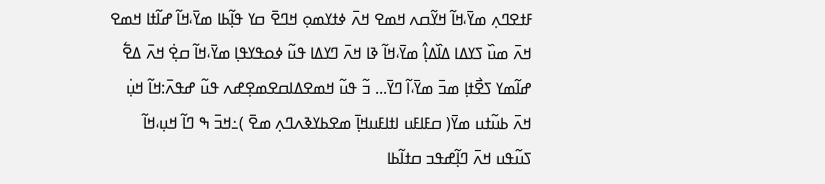ߓߙߐߣߍ߲ ߘߌ߫،ߞߊ߬ ߞߌ߬ߛߍ ߞߘߐ ߞߍ߫ ߦߙߌߘߋ߲ ߞߣߐ߫ ߛߌ ߟߊ߲߬ߕߊ ߘߌ߫،ߞߊ߬ ߝߊ߬ߙߊ ߞߘߐ ߞߍ߫ ߘߎ߰ ߖߌߡߊ ߡߊ߰ߡߊ߲߮ ߘߌ߫،ߞߊ߬ ߢߊ ߞߍ߫ ߣߌߡߊ ߟߎ߬ ߦߋߟߌߟߊ߲ ߘߌ߫،ߞߊ߬ ߛߐ߲߭ ߞߍ߫ ߡߐ߱ ߝߊ߬ߘߌ ߖߐ߯ߙߊ߲ ߘߏ߫ ߘߌ߫،ߊ߬ ߣߌ߫... ߏ߬ ߟߎ߬ ߞߘߐߡߊߛߐߘߐ߲ߝߍ ߟߎ߬ ߝߟߍ߫:ߞߊ߬ ߞߎ߲߭ ߞߍ߫ ߕߎ߬ߙߎ ߘߌ߫( ߛߓߊߓߎ ߊߙߊߓߎߞߊ߲߫ ߘߐߕߌߢߍߣߍ߲ ߘߐ߫ )߸ߞߏ߫ ߒ ߣߊ߬ ߞߎ߲،ߞߊ߬ ߖߎ߬ߟߎ ߞߍ߫ ߣߊ߲߬ߝߟߏ ߛߙߊ߬ߕߊ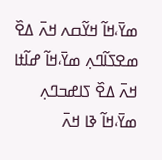ߘߌ߫،ߞߊ߬ ߞߌ߬ߛߍ ߞߍ߫ ߡߐ߰ ߘߐߖߊ߬ߣߍ߲ ߘߌ߫،ߞߊ߬ ߝߊ߬ߙߊ ߞߍ߫ ߡߐ߰ ߖߊߝߏߣߍ߲ ߘߌ߫،ߞߊ߬ ߢߊ ߞߍ߫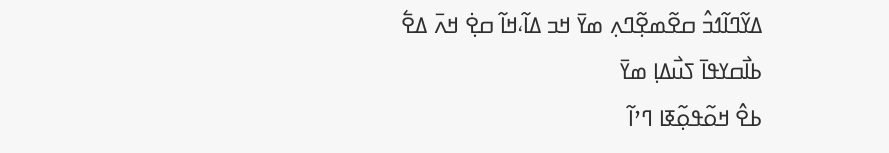ߡߌ߬ߣߊ߬ߗߏ߮ ߛߐ߬ߘߐ߲߬ߣߍ߲ ߘߌ߫ ߞߏ ߡߊ߬،ߞߊ߬ ߛߐ߲߭ ߞߍ߫ ߡߐ߱ ߕߊ߯ߛߌߟߊ߫ ߖߎ߯ߡߊ߲ ߘߌ߫
ߕߐ߮ ߞߋ߬ߟߋ߲߬ߧߊ ߣߴߊ߬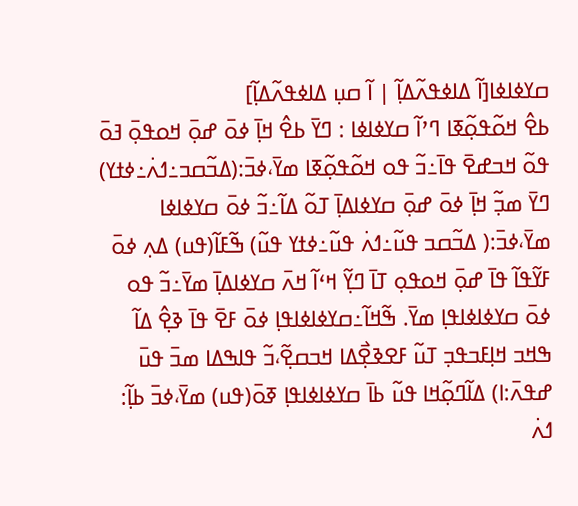ߛߌߦߊߦߊ[ߊ߬ ߡߊߦߟߍ߬ߡߊ߲߬ | ߊ߬ ߛߎ߲ ߡߊߦߟߍ߬ߡߊ߲߬]
ߕߐ߮ ߞߋ߬ߟߋ߲߬ߧߊ ߣߴߊ߬ ߛߌߦߊߦߊ : ߣߌ߫ ߕߐ߮ ߞߊ߲߫ ߦߋ߫ ߝߋ߲߫ ߞߋߟߋ߲߫ ߔߋ߫ ߟߋ߬ ߞߏߝߐ߫ ߟߊ߫߸ߏ߬ ߟߋ ߞߋ߬ߟߋ߲߬ߧߊ ߘߌ߫،ߦߏ߫:(ߡߏ߬ߛߏ߸ߗߍ߭߸ߦߙߌ) ߣߌ߫ ߘߏ߲߬ ߞߊ߲߫ ߦߋ߫ ߝߋ߲߫ ߛߌߦߊߡߊ߲߫ ߠߋ߬ ߡߊ߬߸ߏ߬ ߦߋ߫ ߛߌߦߊߦߊ ߘߌ߫،ߦߏ߫:( ߡߏ߬ߛߏ ߟߎ߬߸ߗߍ߭ ߟߎ߬߸ߦߙߌ ߟߎ߬) ߒ߬ߓߊ߬(ߟߎ) ߡߍ߲ ߦߋ߫ ߓߌ߬ߟߊ߬ ߟߊ߫ ߝߋ߲߫ ߞߋߟߋ߲ ߠߊ߫ ߣߌ߲߬ ߞߵߊ߬ ߞߍ߫ ߛߌߦߊߡߊ߲߫ ߘߌ߫߸ߏ߬ ߟߋ ߦߋ߫ ߛߌߦߊߦߊߟߊ߲ ߘߌ߫. ߒ߬ߞߊ߬߸ߛߌߦߊߦߊߟߊ߲ ߦߋ߫ ߓߐ߫ ߟߊ߫ ߢߐ߲߮ ߡߊ߬ ߒߞߏ ߞߊ߲ߓߏߟߏ߲ ߠߎ߬ ߓߐߢߐ߲߯ߡߊ ߞߏߛߐ߲߬،ߏ߬ ߟߊߒߡߊ ߘߏ߫ ߟߎ߫ ߝߟߍ߫:ߊ) ߡߊ߬ߣߋ߲߬ߞߊ ߟߎ߬ ߕߊ߫ ߛߌߦߊߦߊߟߊ߲ ߧߋ߫(ߟߎ) ߘߌ߫،ߦߏ߫ ߕߊ߲߬: ߗߍ߭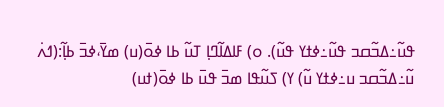ߟߎ߬߸ߡߏ߬ߛߏ ߟߎ߬߸ߦߙߌ ߟߎ߬). ߋ) ߓߊߡߊ߬ߣߊ߲ ߠߎ߬ ߕߊ ߦߋ߫(ߎ) ߘߌ߫،ߦߏ߫ ߕߊ߲߬:(ߗߍ߭ ߎ߬߸ߡߏ߬ߛߏ ߎ߸ߦߙߌ ߎ߬) ߌ) ߖߎ߬ߟߊ ߘߏ߫ ߟߎ߫ ߕߊ ߦߋ߫(ߙߎ)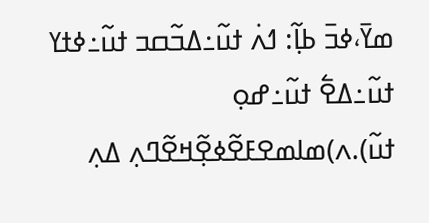ߘߌ߫،ߦߏ߫ ߕߊ߲߬: ߗߍ߭ ߙߎ߬߸ߡߏ߬ߛߏ ߙߎ߬߸ߦߙߌ ߙߎ߬߸ߡߐ߱ ߙߎ߬߸ߝߋ߲ ߙߎ߬).ߍ)ߘߊߘߐߓߐ߬ߦߐ߲߬ߞߐ߬ߣߍ߲ ߡߍ߲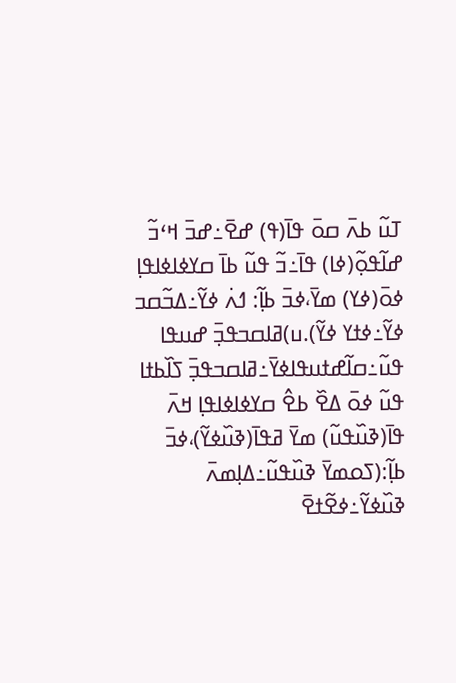ߠߎ߬ ߕߍ߫ ߛߋ߫ ߟߊ߫(ߟ) ߝߐ߫߸ߝߏ߫ ߞߵߏ߬ ߝߊ߬ߟߋ߲߬(ߦߊ) ߟߊ߫߸ߏ߬ ߟߎ߬ ߕߊ߫ ߛߌߦߊߦߊߟߊ߲ ߦߋ߫(ߦߌ) ߘߌ߫،ߦߏ߫ ߕߊ߲߬: ߗߍ߭ ߦߌ߬߸ߡߏ߬ߛߏ ߦߌ߬߸ߦߙߌ ߦߌ߬).ߎ)ߥߊߛߏߟߏ߲߫ ߝߎߟߊ ߟߎ߬߸ߛߊ߬ߝߙߎߟߊߦߌ߫߸ߥߊߛߏߟߏ߲߫ ߖߊ߰ߕߙߊ ߟߎ߬ ߦߋ߫ ߡߐ߰ ߕߐ߮ ߛߌߦߊߦߊߟߊ߲ ߞߍ߫ ߟߊ߫(ߢߎ߰ߟߎ߬) ߘߌ߫ ߥߟߊ߫(ߢߎ߰ߦߌ߬)،ߦߏ߫ ߕߊ߲߬:(ߖߋߘߌ߫ ߢߎ߰ߟߎ߬߸ߡߊ߲ߘߍ߫ ߢߎ߰ߦߌ߬߸ߦߐ߬ߙߐ߫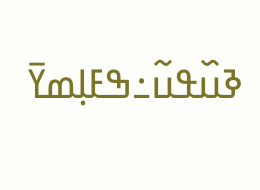ߢߎ߰ߟߎ߬߸ߒߓߊ߲ߘߌ߫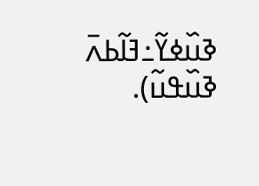ߢߎ߰ߦߌ߬߸ߔߊ߬ߕߍ߫ ߢߎ߰ߟߎ߬).